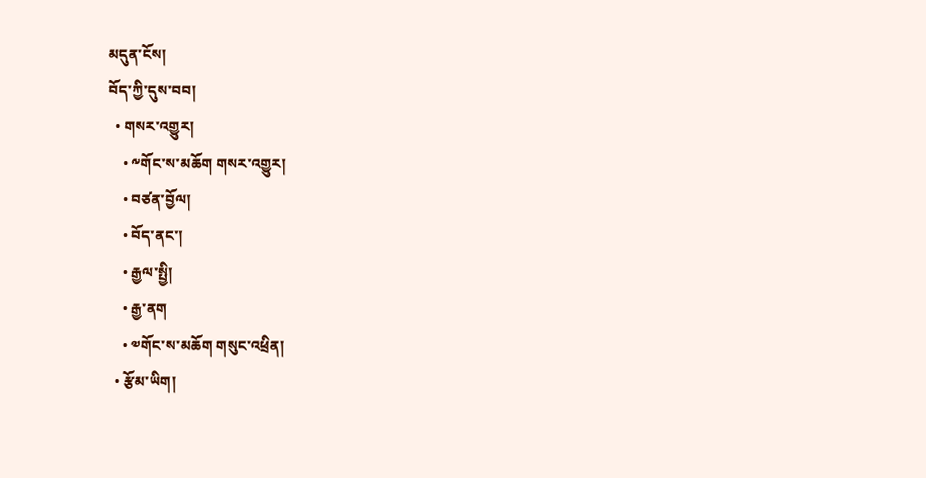མདུན་ངོས།
བོད་ཀྱི་དུས་བབ།
  • གསར་འགྱུར།
    • ༸གོང་ས་མཆོག གསར་འགྱུར།
    • བཙན་བྱོལ།
    • བོད་ནང་།
    • རྒྱལ་སྤྱི།
    • རྒྱ་ནག
    • ༧གོང་ས་མཆོག གསུང་འཕྲིན།
  • རྩོམ་ཡིག།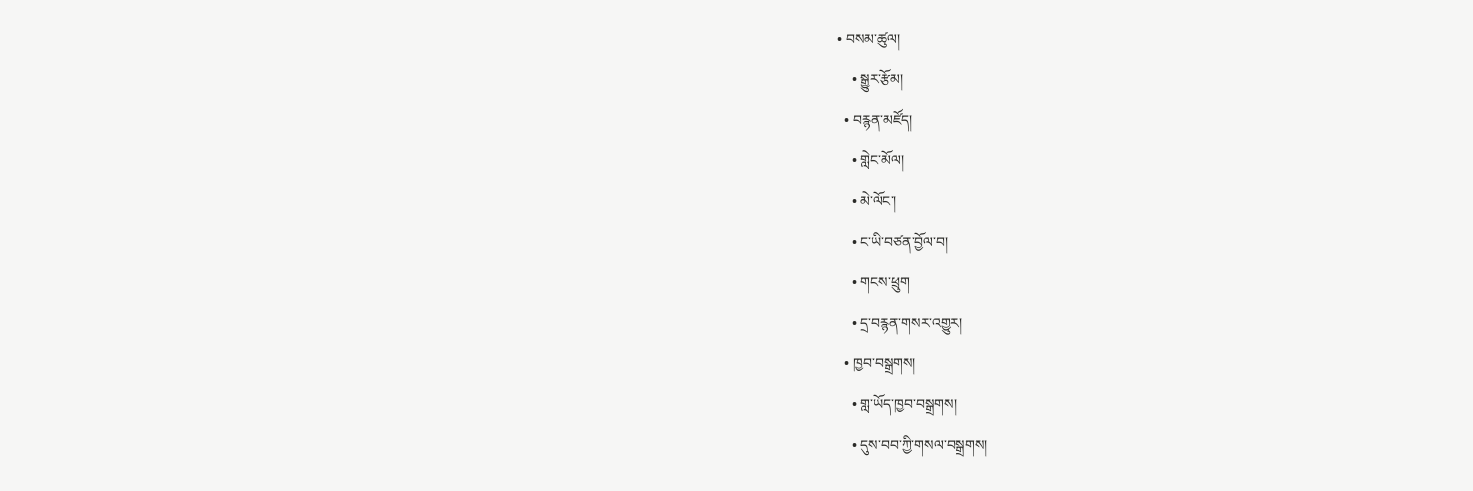• བསམ་ཚུལ།
    • སྒྱུར་རྩོམ།
  • བརྙན་མཛོད།
    • གླེང་མོལ།
    • མེ་ལོང་།
    • ང་ཡི་བཙན་བྱོལ་བ།
    • གངས་ཕྲུག
    • དྲ་བརྙན་གསར་འགྱུར།
  • ཁྱབ་བསྒྲགས།
    • གླ་ཡོད་ཁྱབ་བསྒྲགས།
    • དུས་བབ་ཀྱི་གསལ་བསྒྲགས།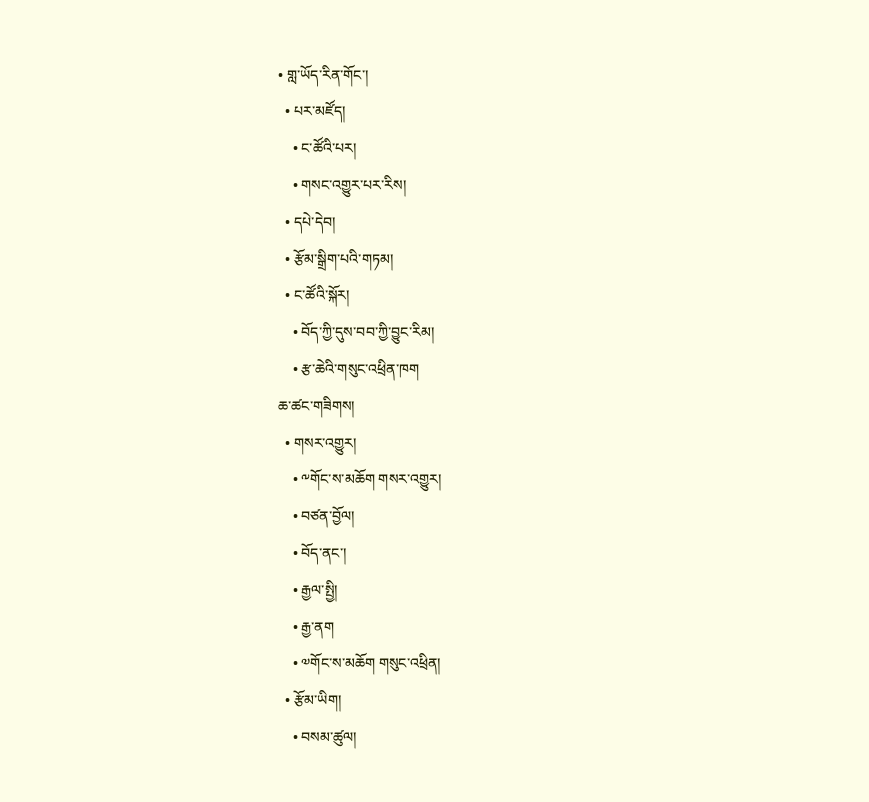• གླ་ཡོད་རིན་གོང་།
  • པར་མཛོད།
    • ང་ཚོའི་པར།
    • གསང་འགྱུར་པར་རིས།
  • དཔེ་དེབ།
  • རྩོམ་སྒྲིག་པའི་གཏམ།
  • ང་ཚོའི་སྐོར།
    • བོད་ཀྱི་དུས་བབ་ཀྱི་བྱུང་རིམ།
    • རྩ་ཆེའི་གསུང་འཕྲིན་ཁག
ཆ་ཚང་གཟིགས།
  • གསར་འགྱུར།
    • ༸གོང་ས་མཆོག གསར་འགྱུར།
    • བཙན་བྱོལ།
    • བོད་ནང་།
    • རྒྱལ་སྤྱི།
    • རྒྱ་ནག
    • ༧གོང་ས་མཆོག གསུང་འཕྲིན།
  • རྩོམ་ཡིག།
    • བསམ་ཚུལ།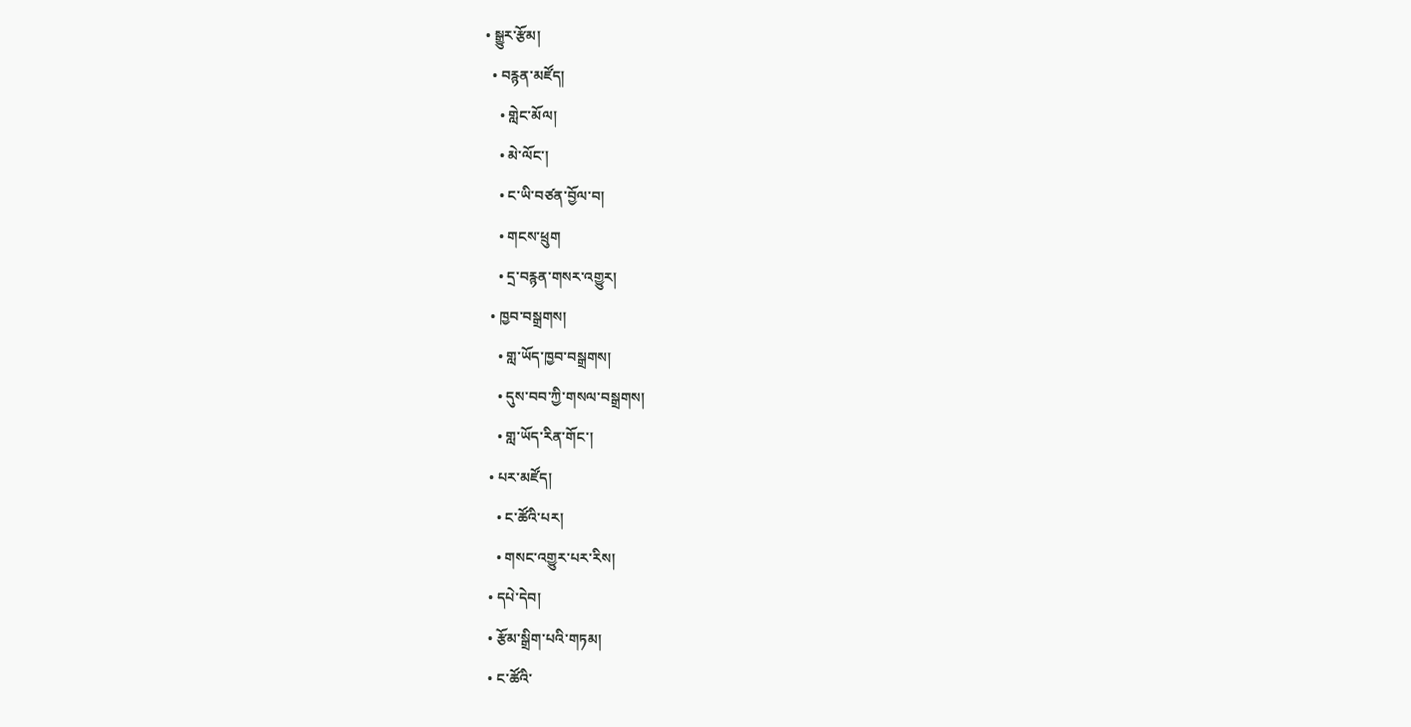• སྒྱུར་རྩོམ།
  • བརྙན་མཛོད།
    • གླེང་མོལ།
    • མེ་ལོང་།
    • ང་ཡི་བཙན་བྱོལ་བ།
    • གངས་ཕྲུག
    • དྲ་བརྙན་གསར་འགྱུར།
  • ཁྱབ་བསྒྲགས།
    • གླ་ཡོད་ཁྱབ་བསྒྲགས།
    • དུས་བབ་ཀྱི་གསལ་བསྒྲགས།
    • གླ་ཡོད་རིན་གོང་།
  • པར་མཛོད།
    • ང་ཚོའི་པར།
    • གསང་འགྱུར་པར་རིས།
  • དཔེ་དེབ།
  • རྩོམ་སྒྲིག་པའི་གཏམ།
  • ང་ཚོའི་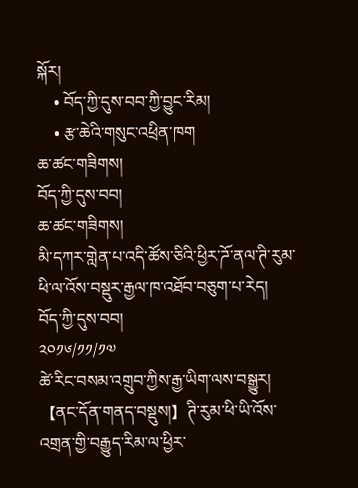སྐོར།
    • བོད་ཀྱི་དུས་བབ་ཀྱི་བྱུང་རིམ།
    • རྩ་ཆེའི་གསུང་འཕྲིན་ཁག
ཆ་ཚང་གཟིགས།
བོད་ཀྱི་དུས་བབ།
ཆ་ཚང་གཟིགས།
མི་དཀར་གླེན་པ་འདི་ཚོས་ཅིའི་ཕྱིར་ཌོ་ནལ་ཊི་རུམ་ཕི་ལ་འོས་བསྡུར་རྒྱལ་ཁ་འཐོབ་བཅུག་པ་རེད།
བོད་ཀྱི་དུས་བབ།
༢༠༡༦/༡༡/༡༧
ཚེ་རིང་བསམ་འགྲུབ་ཀྱིས་རྒྱ་ཡིག་ལས་བསྒྱུར།
【ནང་དོན་གནད་བསྡུས།】ཊི་རུམ་ཕི་ཡི་འོས་འགྲན་གྱི་བརྒྱུད་རིམ་ལ་ཕྱིར་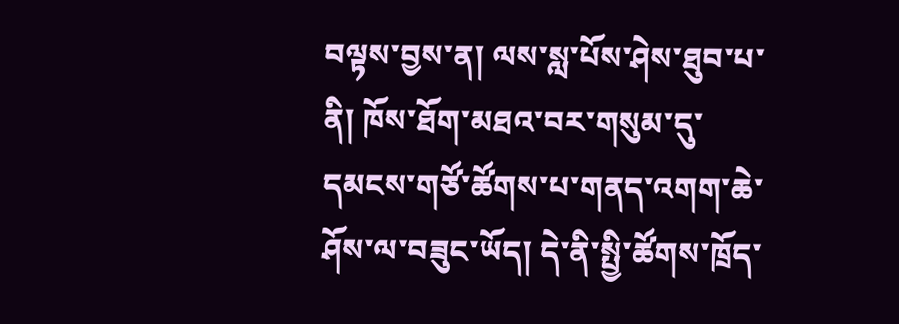བལྟས་བྱས་ན། ལས་སླ་པོས་ཤེས་ཐུབ་པ་ནི། ཁོས་ཐོག་མཐའ་བར་གསུམ་དུ་དམངས་གཙོ་ཚོགས་པ་གནད་འགག་ཆེ་ཤོས་ལ་བཟུང་ཡོད། དེ་ནི་སྤྱི་ཚོགས་ཁྲོད་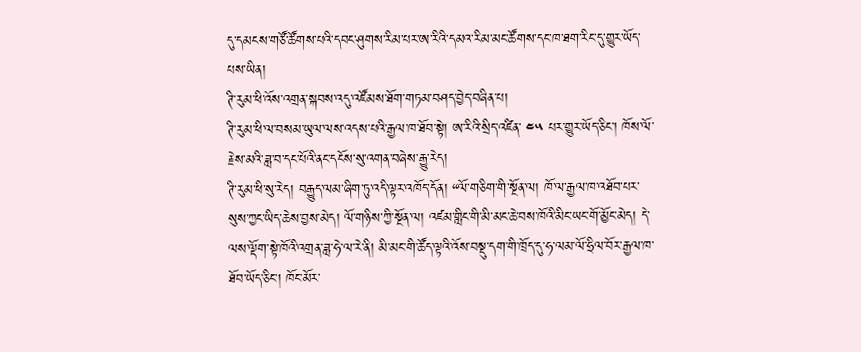དུ་དམངས་གཙོ་ཚོགས་པའི་དབང་ཤུགས་རིམ་པར་ཨ་རིའི་དམའ་རིམ་མང་ཚོགས་དང་ཁ་ཐག་རིང་དུ་གྱུར་ཡོད་པས་ཡིན།
ཊི་རུམ་ཕི་འོས་འགྲན་སྐབས་འདུ་འཛོམས་ཐོག་གཏམ་བཤད་བྱེད་བཞིན་པ།
ཊི་རུམ་ཕི་ལ་བསམ་ཡུལ་ལས་འདས་པའི་རྒྱལ་ཁ་ཐོབ་སྟེ། ཨ་རིའི་སྲིད་འཛིན་ ༤༥ པར་གྱུར་ཡོད་ཅིང་། ཁོས་ལོ་རྗེས་མའི་ཟླ་བ་དང་པོའི་ནང་དངོས་སུ་འགན་བཞེས་རྒྱུ་རེད།
ཊི་རུམ་ཕི་སུ་རེད། བརྒྱུད་ལམ་ཞིག་ཏུ་འདི་ལྟར་འཁོད་དོན། “ལོ་གཅིག་གི་སྔོན་ལ། ཁོ་ལ་རྒྱལ་ཁ་འཐོབ་པར་སུས་ཀྱང་ཡིད་ཆེས་བྱས་མེད། ལོ་གཉིས་ཀྱི་སྔོན་ལ། འཛམ་གླིང་གི་མི་མང་ཆེ་བས་ཁོའི་མིང་ཡང་གོ་མྱོང་མེད། དེ་ལས་ལྡོག་སྟེ་ཁོའི་འགྲན་ཟླ་ཧེ་ལ་རེ་ནི། མི་མང་གི་ཚོད་ལྟའི་འོས་བསྡུ་དག་གི་ཁྲོད་དུ་ཧ་ལམ་ལོ་ཧྲིལ་བོར་རྒྱལ་ཁ་ཐོབ་ཡོད་ཅིང་། ཁོང་མོར་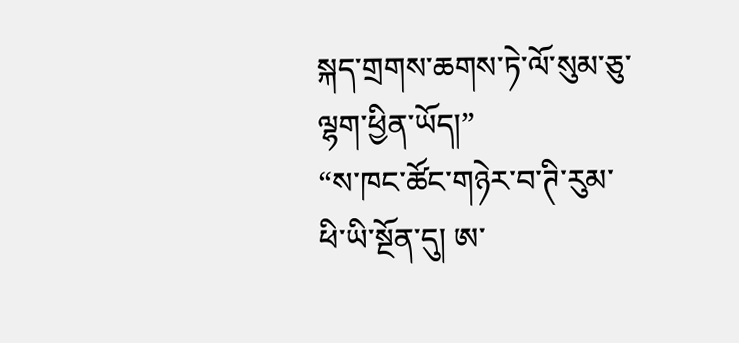སྐད་གྲགས་ཆགས་ཏེ་ལོ་སུམ་ཅུ་ལྷག་ཕྱིན་ཡོད།”
“ས་ཁང་ཚོང་གཉེར་བ་ཊི་རུམ་ཕི་ཡི་སྔོན་དུ། ཨ་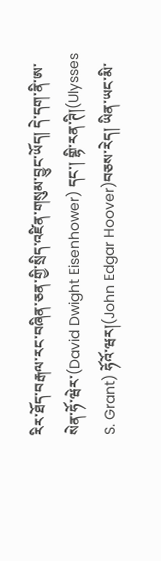རིར་ཐོད་བརྒལ་རང་བཞིན་ཅན་གྱི་སྲིད་འཛིན་གསུམ་བྱུང་ཡོད། དེ་དག་ནི་ཨ་སེན་ཧོ་ཝེར་(David Dwight Eisenhower) དང་། གྷི་རན་ཊི།(Ulysses S. Grant) ཧོའོ་ཝར།(John Edgar Hoover)བཅས་རེད། ཡིན་ཡང་མི་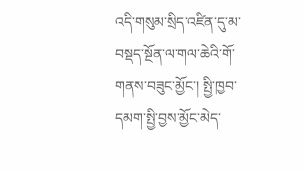འདི་གསུམ་སྲིད་འཛིན་དུ་མ་བསྡད་སྔོན་ལ་གལ་ཆེའི་གོ་གནས་བཟུང་མྱོང་། སྤྱི་ཁྱབ་དམག་སྤྱི་བྱས་མྱོང་མེད་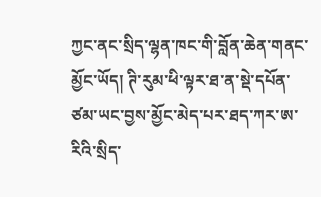ཀྱང་ནང་སྲིད་ལྷན་ཁང་གི་བློན་ཆེན་གནང་མྱོང་ཡོད། ཊི་རུམ་ཕི་ལྟར་ཐ་ན་སྡེ་དཔོན་ཙམ་ཡང་བྱས་མྱོང་མེད་པར་ཐད་ཀར་ཨ་རིའི་སྲིད་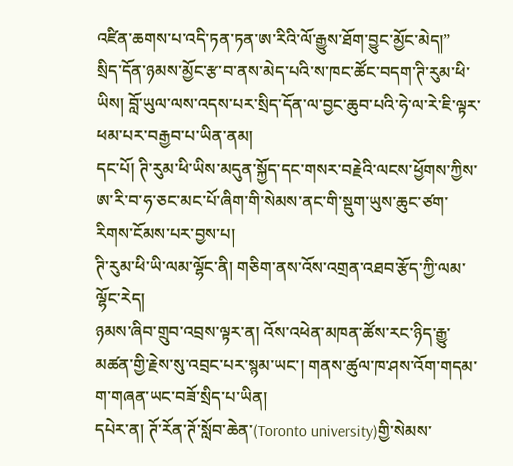འཛིན་ཆགས་པ་འདི་ཏན་ཏན་ཨ་རིའི་ལོ་རྒྱུས་ཐོག་བྱུང་མྱོང་མེད།”
སྲིད་དོན་ཉམས་མྱོང་རྩ་བ་ནས་མེད་པའི་ས་ཁང་ཚོང་བདག་ཊི་རུམ་ཕི་ཡིས། བློ་ཡུལ་ལས་འདས་པར་སྲིད་དོན་ལ་བྱང་ཆུབ་པའི་ཧེ་ལ་རེ་ཇི་ལྟར་ཕམ་པར་བརྒྱབ་པ་ཡིན་ནམ།
དང་པོ། ཊི་རུམ་ཕི་ཡིས་མདུན་སྐྱོད་དང་གསར་བརྗེའི་ལངས་ཕྱོགས་ཀྱིས་ཨ་རི་བ་ཧ་ཅང་མང་པོ་ཞིག་གི་སེམས་ནང་གི་སྡུག་ཡུས་ཆུང་ཙག་རིགས་ངོམས་པར་བྱས་པ།
ཊི་རུམ་ཕི་ཡི་ལམ་ལྷོང་ནི། གཅིག་ནས་འོས་འགྲན་འཐབ་རྩོད་ཀྱི་ལམ་ལྷོང་རེད།
ཉམས་ཞིབ་གྲུབ་འབྲས་ལྟར་ན། འོས་འཕེན་མཁན་ཚོས་རང་ཉིད་རྒྱུ་མཚན་གྱི་རྗེས་སུ་འབྲང་པར་སྙམ་ཡང་། གནས་ཚུལ་ཁ་ཤས་འོག་གདམ་ག་གཞན་ཡང་བཟོ་སྲིད་པ་ཡིན།
དཔེར་ན། ཊོ་རོན་ཊོ་སློབ་ཆེན་(Toronto university)གྱི་སེམས་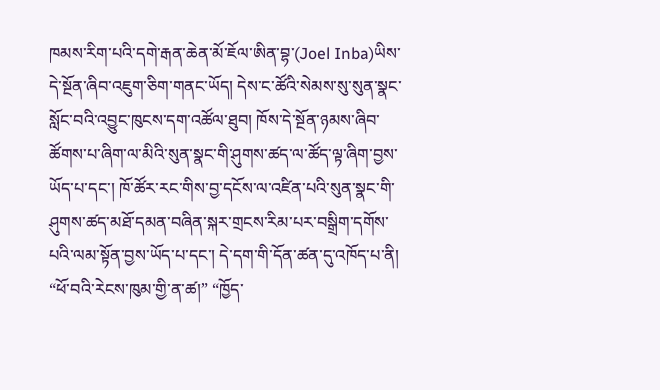ཁམས་རིག་པའི་དགེ་རྒན་ཆེན་མོ་ཇོལ་ཨིན་བྷ་(Joel Inba)ཡིས་དེ་སྔོན་ཞིབ་འཇུག་ཅིག་གནང་ཡོད། དེས་ང་ཚོའི་སེམས་སུ་སུན་སྣང་སློང་བའི་འབྱུང་ཁུངས་དག་འཚོལ་ཐུབ། ཁོས་དེ་སྔོན་ཉམས་ཞིབ་ཚོགས་པ་ཞིག་ལ་མིའི་སུན་སྣང་གི་ཤུགས་ཚད་ལ་ཚོད་ལྟ་ཞིག་བྱས་ཡོད་པ་དང་། ཁོ་ཚོར་རང་གིས་བྱ་དངོས་ལ་འཛིན་པའི་སུན་སྣང་གི་ཤུགས་ཚད་མཐོ་དམན་བཞིན་སྐར་གྲངས་རིམ་པར་བསྒྲིག་དགོས་པའི་ལམ་སྟོན་བྱས་ཡོད་པ་དང་། དེ་དག་གི་དོན་ཚན་དུ་འཁོད་པ་ནི། “ཕོ་བའི་རེངས་ཁུམ་གྱི་ན་ཚ།” “ཁྱོད་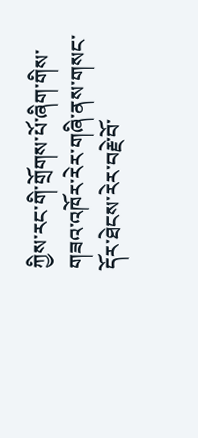ཀྱིས་རང་གི་གྲོགས་པོ་ཞིག་གིས་གཟའ་འཁོར་རེར་གཞི་ནས་གསང་དོར་ཐེངས་རེར་བརྗེ་བོ་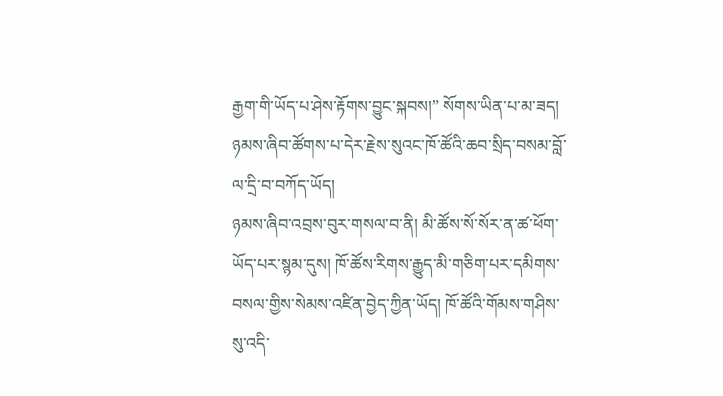རྒྱག་གི་ཡོད་པ་ཤེས་རྟོགས་བྱུང་སྐབས།” སོགས་ཡིན་པ་མ་ཟད། ཉམས་ཞིབ་ཚོགས་པ་དེར་རྗེས་སུའང་ཁོ་ཚོའི་ཆབ་སྲིད་བསམ་བློ་ལ་དྲི་བ་བཀོད་ཡོད།
ཉམས་ཞིབ་འབྲས་བུར་གསལ་བ་ནི། མི་ཚོས་སོ་སོར་ན་ཚ་ཕོག་ཡོད་པར་སྙམ་དུས། ཁོ་ཚོས་རིགས་རྒྱུད་མི་གཅིག་པར་དམིགས་བསལ་གྱིས་སེམས་འཛིན་བྱེད་ཀྱིན་ཡོད། ཁོ་ཚོའི་གོམས་གཤིས་སུ་འདི་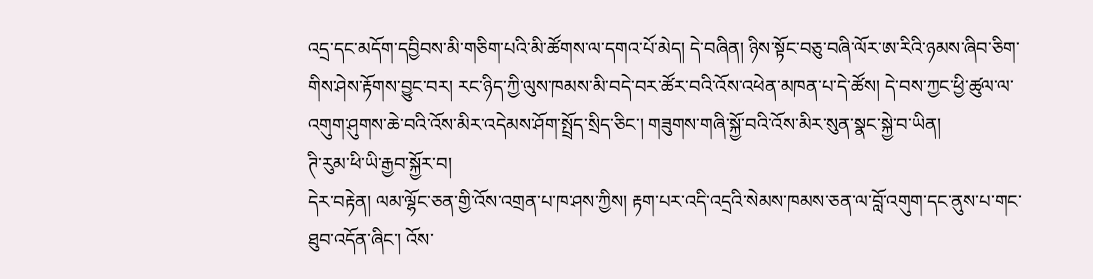འདྲ་དང་མདོག་དབྱིབས་མི་གཅིག་པའི་མི་ཚོགས་ལ་དགའ་པོ་མེད། དེ་བཞིན། ཉིས་སྟོང་བཅུ་བཞི་ལོར་ཨ་རིའི་ཉམས་ཞིབ་ཅིག་གིས་ཤེས་རྟོགས་བྱུང་བར། རང་ཉིད་ཀྱི་ལུས་ཁམས་མི་བདེ་བར་ཚོར་བའི་འོས་འཕེན་མཁན་པ་དེ་ཚོས། དེ་བས་ཀྱང་ཕྱི་ཚུལ་ལ་འགུག་ཤུགས་ཆེ་བའི་འོས་མིར་འདེམས་ཤོག་སྤྲོད་སྲིད་ཅིང་། གཟུགས་གཞི་སྐྱོ་བའི་འོས་མིར་སུན་སྣང་སྐྱེ་བ་ཡིན།
ཊི་རུམ་ཕི་ཡི་རྒྱབ་སྐྱོར་བ།
དེར་བརྟེན། ལམ་ལྷོང་ཅན་གྱི་འོས་འགྲན་པ་ཁ་ཤས་ཀྱིས། རྟག་པར་འདི་འདྲའི་སེམས་ཁམས་ཅན་ལ་བློ་འགུག་དང་ནུས་པ་གང་ཐུབ་འདོན་ཞིང་། འོས་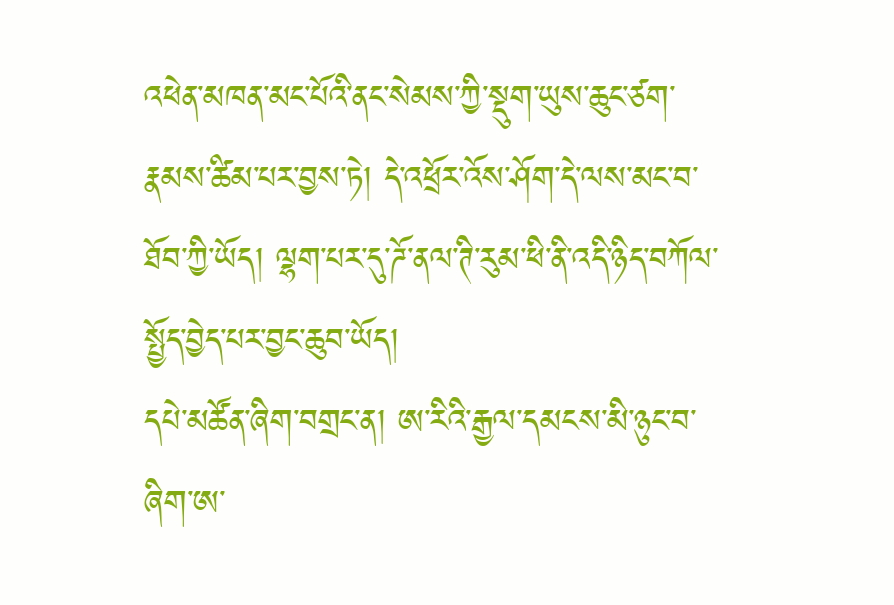འཕེན་མཁན་མང་པོའི་ནང་སེམས་ཀྱི་སྡུག་ཡུས་ཆུང་ཙག་རྣམས་ཚིམ་པར་བྱས་ཏེ། དེ་འཕྲོར་འོས་ཤོག་དེ་ལས་མང་བ་ཐོབ་ཀྱི་ཡོད། ལྷག་པར་དུ་ཌོ་ནལ་ཊི་རུམ་ཕི་ནི་འདི་ཉིད་བཀོལ་སྤྱོད་བྱེད་པར་བྱང་ཆུབ་ཡོད།
དཔེ་མཚོན་ཞིག་བགྲང་ན། ཨ་རིའི་རྒྱལ་དམངས་མི་ཉུང་བ་ཞིག་ཨ་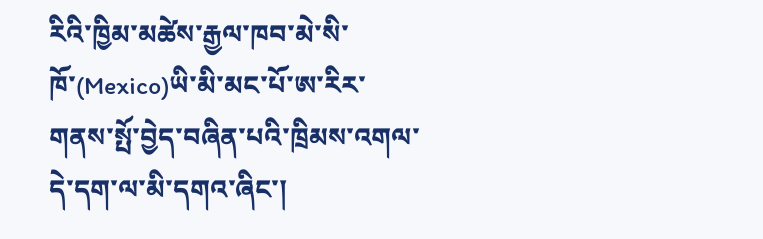རིའི་ཁྱིམ་མཚེས་རྒྱལ་ཁབ་མེ་སི་ཁོ་(Mexico)ཡི་མི་མང་པོ་ཨ་རིར་གནས་སྤོ་བྱེད་བཞིན་པའི་ཁྲིམས་འགལ་དེ་དག་ལ་མི་དགའ་ཞིང་།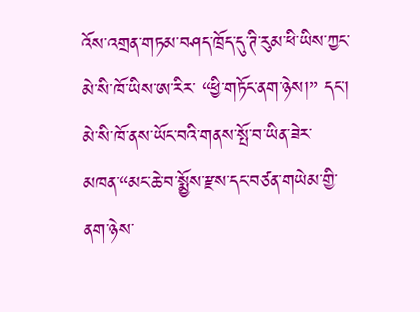འོས་འགྲན་གཏམ་བཤད་ཁྲོད་དུ་ཊི་རུམ་ཕི་ཡིས་ཀྱང་མེ་སི་ཁོ་ཡིས་ཨ་རིར་ “ཕྱི་གཏོང་ནག་ཉེས།” དང་། མེ་སི་ཁོ་ནས་ཡོང་བའི་གནས་སྤོ་བ་ཡིན་ཟེར་མཁན་“མང་ཆེ་བ་སྨྱོས་རྫས་དང་བཙན་གཡེམ་གྱི་ནག་ཉེས་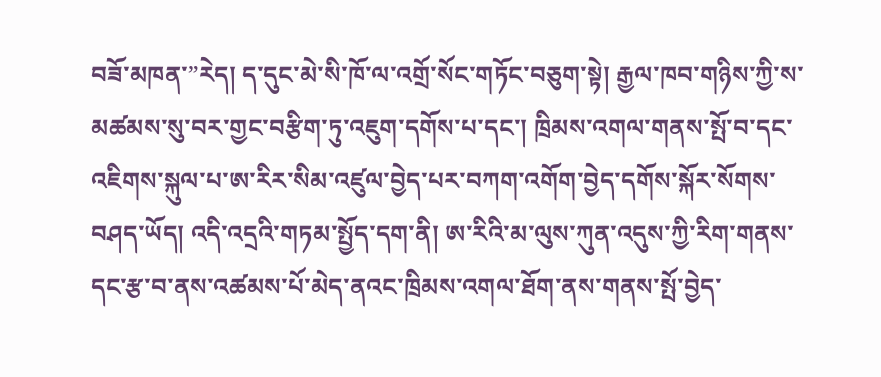བཟོ་མཁན་”རེད། ད་དུང་མེ་སི་ཁོ་ལ་འགྲོ་སོང་གཏོང་བཅུག་སྟེ། རྒྱལ་ཁབ་གཉིས་ཀྱི་ས་མཚམས་སུ་བར་གྱང་བརྩིག་ཏུ་འཇུག་དགོས་པ་དང་། ཁྲིམས་འགལ་གནས་སྤོ་བ་དང་འཇིགས་སྐུལ་པ་ཨ་རིར་སིམ་འཛུལ་བྱེད་པར་བཀག་འགོག་བྱེད་དགོས་སྐོར་སོགས་བཤད་ཡོད། འདི་འདྲའི་གཏམ་སྤྱོད་དག་ནི། ཨ་རིའི་མ་ལུས་ཀུན་འདུས་ཀྱི་རིག་གནས་དང་རྩ་བ་ནས་འཚམས་པོ་མེད་ནའང་ཁྲིམས་འགལ་ཐོག་ནས་གནས་སྤོ་བྱེད་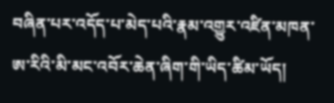བཞིན་པར་འདོད་པ་མེད་པའི་རྣམ་འགྱུར་འཛིན་མཁན་ཨ་རིའི་མི་མང་འབོར་ཆེན་ཞིག་གི་ཡིད་ཚིམ་ཡོད།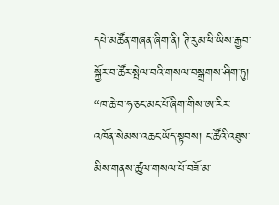དཔེ་མཚོན་གཞན་ཞིག་ནི། ཊི་རུམ་ཕི་ཡིས་རྒྱབ་སྐྱོར་བ་ཚོར་སྤེལ་བའི་གསལ་བསྒྲགས་ཤིག་ཏུ། “ཁ་ཆེ་བ་ཧ་ཅང་མང་པོ་ཞིག་གིས་ཨ་རིར་འཁོན་སེམས་འཆང་ཡོད་སྟབས། ང་ཚོའི་འཐུས་མིས་གནས་ཚུལ་གསལ་པོ་བཟོ་མ་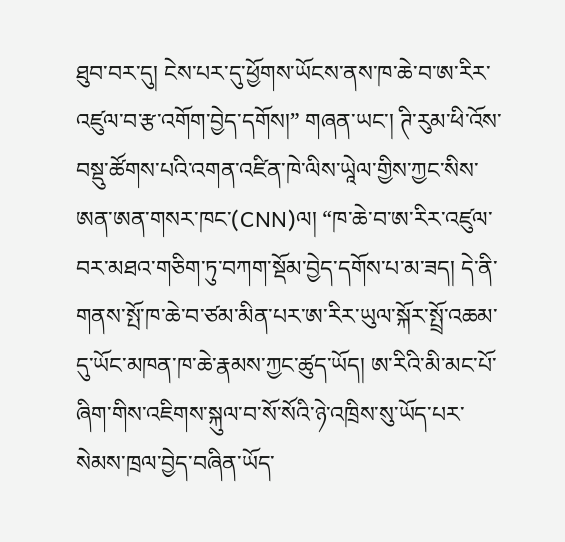ཐུབ་བར་དུ། ངེས་པར་དུ་ཕྱོགས་ཡོངས་ནས་ཁ་ཆེ་བ་ཨ་རིར་འཛུལ་བ་རྩ་འགོག་བྱེད་དགོས།” གཞན་ཡང་། ཊི་རུམ་ཕི་འོས་བསྡུ་ཚོགས་པའི་འགན་འཛིན་ཁེ་ལིས་ཡཱེལ་གྱིས་ཀྱང་སིས་ཨན་ཨན་གསར་ཁང་(CNN)ལ། “ཁ་ཆེ་བ་ཨ་རིར་འཛུལ་བར་མཐའ་གཅིག་ཏུ་བཀག་སྡོམ་བྱེད་དགོས་པ་མ་ཟད། དེ་ནི་གནས་སྤོ་ཁ་ཆེ་བ་ཙམ་མིན་པར་ཨ་རིར་ཡུལ་སྐོར་སྤྲོ་འཆམ་དུ་ཡོང་མཁན་ཁ་ཆེ་རྣམས་ཀྱང་ཚུད་ཡོད། ཨ་རིའི་མི་མང་པོ་ཞིག་གིས་འཇིགས་སྐུལ་བ་སོ་སོའི་ཉེ་འཁྲིས་སུ་ཡོད་པར་སེམས་ཁྲལ་བྱེད་བཞིན་ཡོད་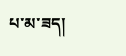པ་མ་ཟད།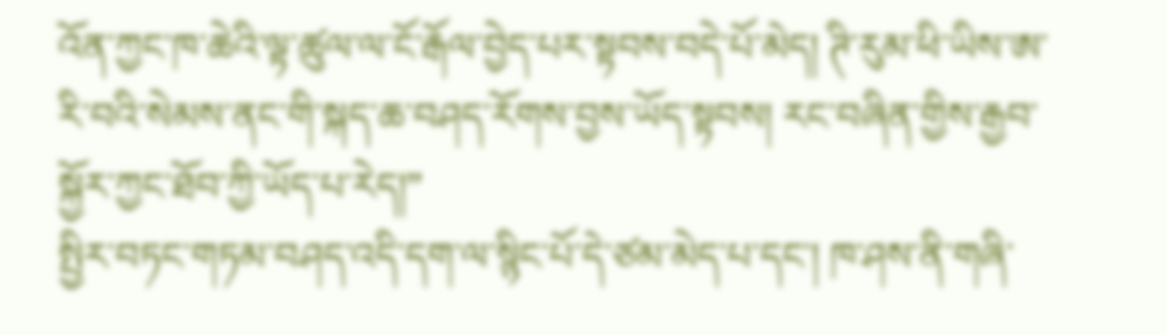འོན་ཀྱང་ཁ་ཆེའི་ལྟ་ཚུལ་ལ་ངོ་རྒོལ་བྱེད་པར་སྟབས་བདེ་པོ་མེད། ཊི་རུམ་ཕི་ཡིས་ཨ་རི་བའི་སེམས་ནང་གི་སྐད་ཆ་བཤད་རོགས་བྱས་ཡོད་སྟབས། རང་བཞིན་གྱིས་རྒྱབ་སྐྱོར་ཀྱང་ཐོབ་ཀྱི་ཡོད་པ་རེད།”
སྤྱིར་བཏང་གཏམ་བཤད་འདི་དག་ལ་སྙིང་པོ་དེ་ཙམ་མེད་པ་དང་། ཁ་ཤས་ནི་གཞི་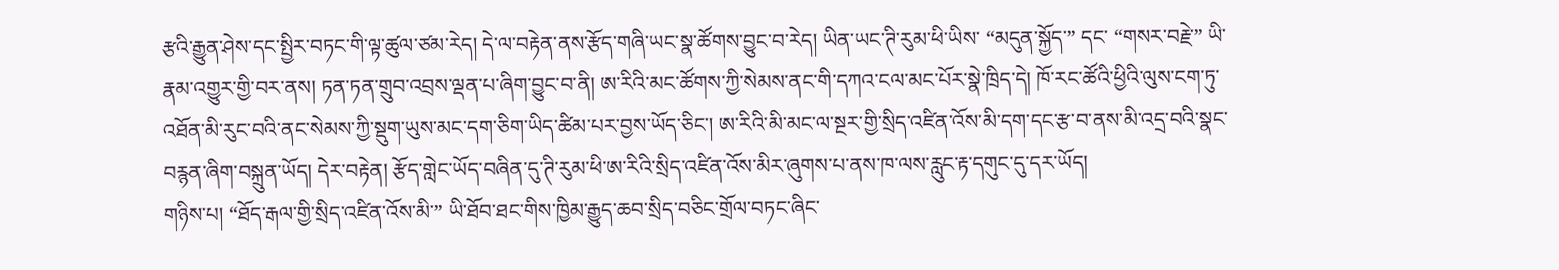རྩའི་རྒྱུན་ཤེས་དང་སྤྱིར་བཏང་གི་ལྟ་ཚུལ་ཙམ་རེད། དེ་ལ་བརྟེན་ནས་རྩོད་གཞི་ཡང་སྣ་ཚོགས་བྱུང་བ་རེད། ཡིན་ཡང་ཊི་རུམ་ཕི་ཡིས་ “མདུན་སྐྱོད་” དང་ “གསར་བརྗེ་” ཡི་རྣམ་འགྱུར་གྱི་བར་ནས། ཏན་ཏན་གྲུབ་འབྲས་ལྡན་པ་ཞིག་བྱུང་བ་ནི། ཨ་རིའི་མང་ཚོགས་ཀྱི་སེམས་ནང་གི་དཀའ་ངལ་མང་པོར་སྣེ་ཁྲིད་དེ། ཁོ་རང་ཚོའི་ཕྱིའི་ལུས་ངག་ཏུ་འཐོན་མི་རུང་བའི་ནང་སེམས་ཀྱི་སྡུག་ཡུས་མང་དག་ཅིག་ཡིད་ཚིམ་པར་བྱས་ཡོད་ཅིང་། ཨ་རིའི་མི་མང་ལ་སྔར་གྱི་སྲིད་འཛིན་འོས་མི་དག་དང་རྩ་བ་ནས་མི་འདྲ་བའི་སྣང་བརྙན་ཞིག་བསྐྲུན་ཡོད། དེར་བརྟེན། རྩོད་གླེང་ཡོད་བཞིན་དུ་ཊི་རུམ་ཕི་ཨ་རིའི་སྲིད་འཛིན་འོས་མིར་ཞུགས་པ་ནས་ཁ་ལས་རླུང་རྟ་དགུང་དུ་དར་ཡོད།
གཉིས་པ། “ཐོད་རྒལ་གྱི་སྲིད་འཛིན་འོས་མི་” ཡི་ཐོབ་ཐང་གིས་ཁྱིམ་རྒྱུད་ཆབ་སྲིད་བཅིང་གྲོལ་བཏང་ཞིང་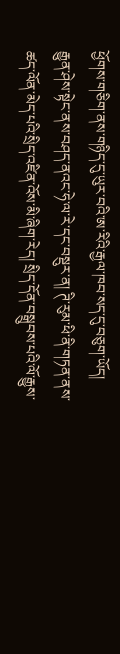ཕྱོགས་གཅིག་ནས་གཉིད་དུ་ཡུར་བའི་ཨ་རིའི་རྒྱལ་ཁབ་སད་དུ་བཅུག་ཡོད།
རྒྱུན་ཤེས་སྟེང་ནས་བཤད་ནའང་ཧེ་ལ་རེ་དང་བསྡུར་ན། ཊི་རུམ་ཕི་ནི་གཏན་ནས་ཚད་ལོན་མེད་པའི་སྲིད་འཛིན་འོས་མི་ཞིག་རེད། སྲིད་དོན་བསྒྲུབས་པའི་ལོ་རྒྱུས་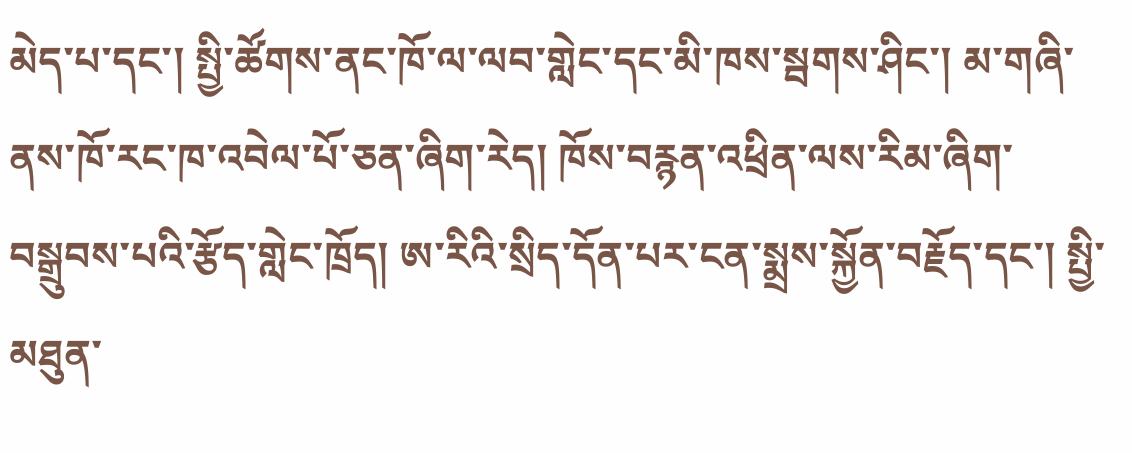མེད་པ་དང་། སྤྱི་ཚོགས་ནང་ཁོ་ལ་ལབ་གླེང་དང་མི་ཁས་སྦགས་ཤིང་། མ་གཞི་ནས་ཁོ་རང་ཁ་འབེལ་པོ་ཅན་ཞིག་རེད། ཁོས་བརྙན་འཕྲིན་ལས་རིམ་ཞིག་བསྒྲུབས་པའི་རྩོད་གླེང་ཁྲོད། ཨ་རིའི་སྲིད་དོན་པར་ངན་སྨྲས་སྐྱོན་བརྗོད་དང་། སྤྱི་མཐུན་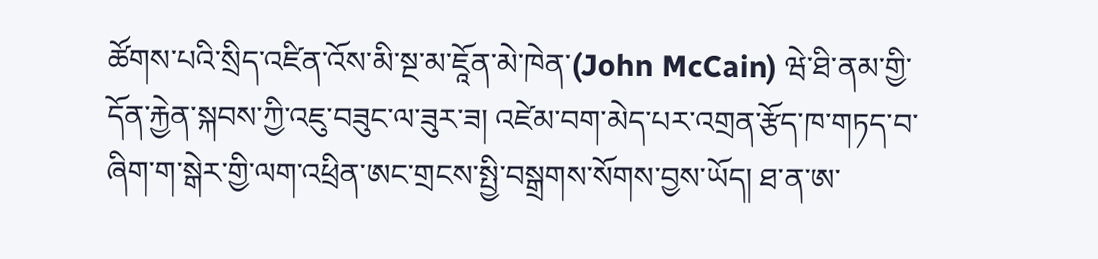ཚོགས་པའི་སྲིད་འཛིན་འོས་མི་སྔ་མ་ཇཱོན་མེ་ཁེན་(John McCain) ཝེ་ཐི་ནམ་གྱི་དོན་རྐྱེན་སྐབས་ཀྱི་འཇུ་བཟུང་ལ་ཟུར་ཟ། འཛེམ་བག་མེད་པར་འགྲན་རྩོད་ཁ་གཏད་བ་ཞིག་ག་སྒེར་གྱི་ལག་འཕྲིན་ཨང་གྲངས་སྤྱི་བསྒྲགས་སོགས་བྱས་ཡོད། ཐ་ན་ཨ་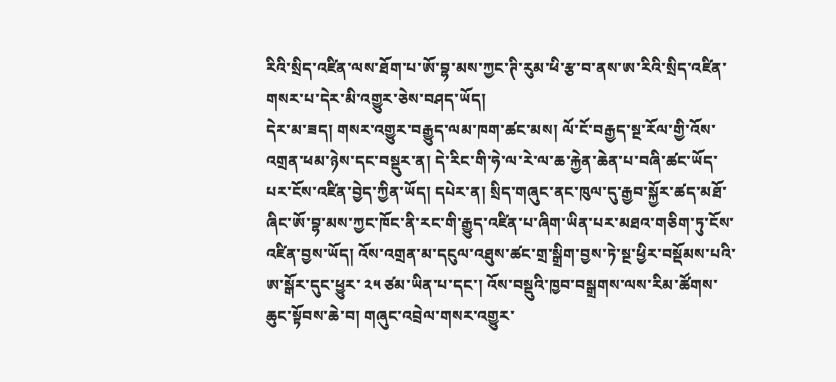རིའི་སྲིད་འཛིན་ལས་ཐོག་པ་ཨོ་བྷ་མས་ཀྱང་ཊི་རུམ་ཕི་རྩ་བ་ནས་ཨ་རིའི་སྲིད་འཛིན་གསར་པ་དེར་མི་འགྱུར་ཅེས་བཤད་ཡོད།
དེར་མ་ཟད། གསར་འགྱུར་བརྒྱུད་ལམ་ཁག་ཚང་མས། ལོ་ངོ་བརྒྱད་སྔ་རོལ་གྱི་འོས་འགྲན་ཕམ་ཉེས་དང་བསྡུར་ན། དེ་རིང་གི་ཧེ་ལ་རེ་ལ་ཆ་རྐྱེན་ཆེན་པ་བཞི་ཚང་ཡོད་པར་ངོས་འཛིན་བྱེད་ཀྱིན་ཡོད། དཔེར་ན། སྲིད་གཞུང་ནང་ཁུལ་དུ་རྒྱབ་སྐྱོར་ཚད་མཐོ་ཞིང་ཨོ་བྷ་མས་ཀྱང་ཁོང་ནི་རང་གི་རྒྱུད་འཛིན་པ་ཞིག་ཡིན་པར་མཐའ་གཅིག་ཏུ་ངོས་འཛིན་བྱས་ཡོད། འོས་འགྲན་མ་དངུལ་འཐུས་ཚང་གྲ་སྒྲིག་བྱས་ཏེ་སྔ་ཕྱིར་བསྡོམས་པའི་ཨ་སྒོར་དུང་ཕྱུར་ ༢༥ ཙམ་ཡིན་པ་དང་། འོས་བསྡུའི་ཁྱབ་བསྒྲགས་ལས་རིམ་ཚོགས་ཆུང་སྟོབས་ཆེ་བ། གཞུང་འབྲེལ་གསར་འགྱུར་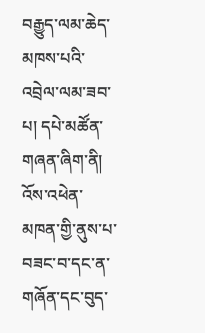བརྒྱུད་ལམ་ཆེད་མཁས་པའི་འབྲེལ་ལམ་ཟབ་པ། དཔེ་མཚོན་གཞན་ཞིག་ནི། འོས་འཕེན་མཁན་གྱི་ནུས་པ་བཟང་བ་དང་ན་གཞོན་དང་བུད་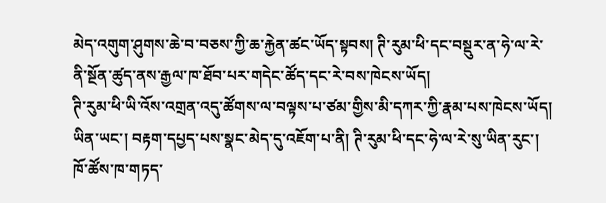མེད་འགུག་ཤུགས་ཆེ་བ་བཅས་ཀྱི་ཆ་རྐྱེན་ཚང་ཡོད་སྟབས། ཊི་རུམ་ཕི་དང་བསྡུར་ན་ཧེ་ལ་རེ་ནི་སྔོན་ཚུད་ནས་རྒྱལ་ཁ་ཐོབ་པར་གདེང་ཚོད་དང་རེ་བས་ཁེངས་ཡོད།
ཊི་རུམ་ཕི་ཡི་འོས་འགྲན་འདུ་ཚོགས་ལ་བལྟས་པ་ཙམ་གྱིས་མི་དཀར་ཀྱི་རྣམ་པས་ཁེངས་ཡོད།
ཡིན་ཡང་། བརྟག་དཔྱད་པས་སྣང་མེད་དུ་འཇོག་པ་ནི། ཊི་རུམ་ཕི་དང་ཧེ་ལ་རེ་སུ་ཡིན་རུང་། ཁོ་ཚོས་ཁ་གཏད་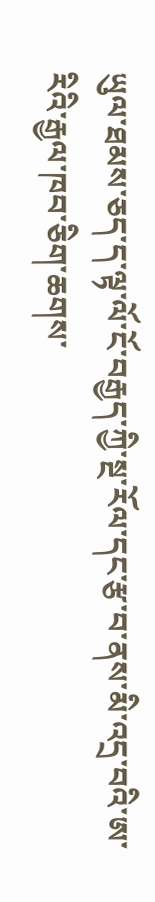ཡུལ་ཐམས་ཅད་ད་ལྟ་ལོ་ངོ་བརྒྱད་ཀྱི་སྔ་རོལ་དང་རྩ་བ་ནས་མི་འདྲ་བའི་ཨ་རིའི་རྒྱལ་ཁབ་ཅིག་ཆགས་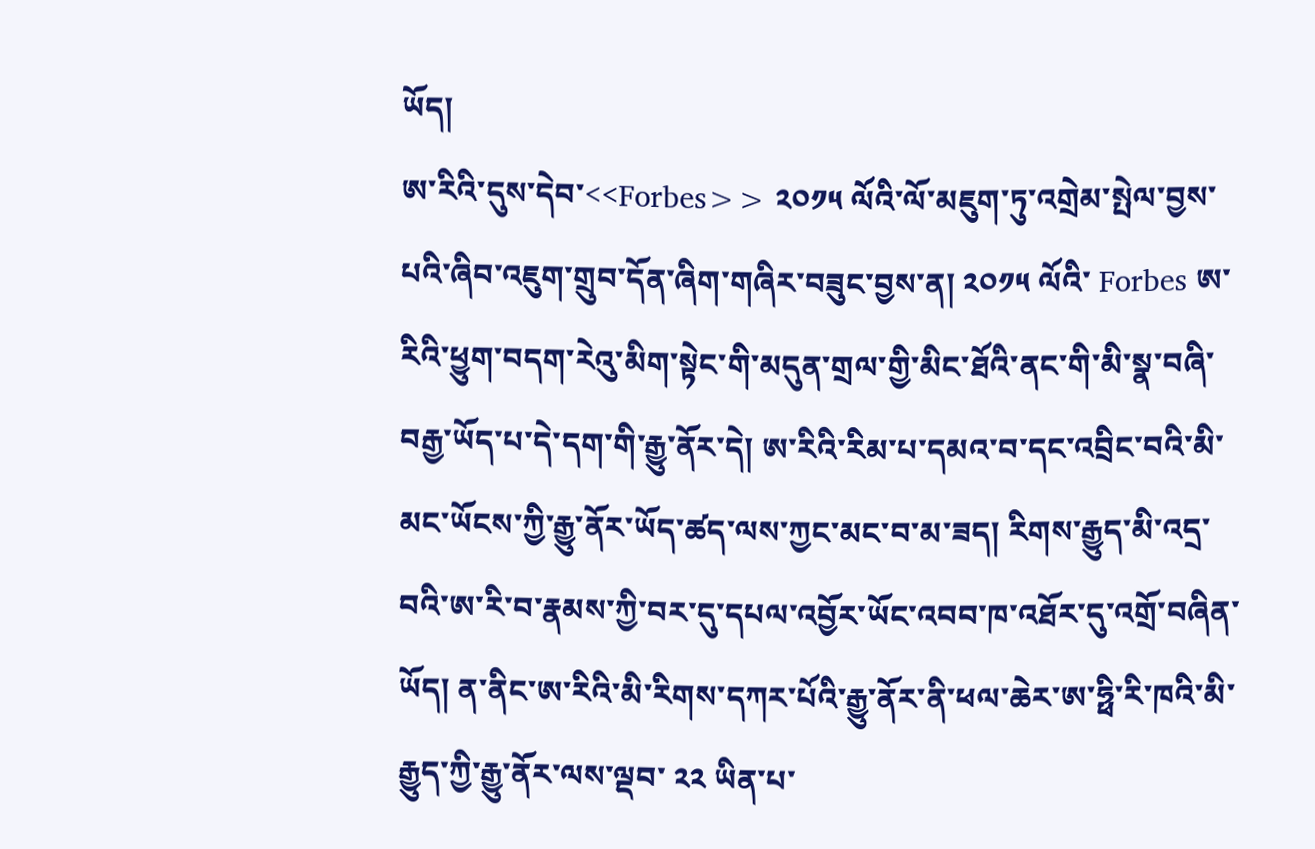ཡོད།
ཨ་རིའི་དུས་དེབ་<<Forbes>> ༢༠༡༥ ལོའི་ལོ་མཇུག་ཏུ་འགྲེམ་སྤེལ་བྱས་པའི་ཞིབ་འཇུག་གྲུབ་དོན་ཞིག་གཞིར་བཟུང་བྱས་ན། ༢༠༡༥ ལོའི་ Forbes ཨ་རིའི་ཕྱུག་བདག་རེའུ་མིག་སྟེང་གི་མདུན་གྲལ་གྱི་མིང་ཐོའི་ནང་གི་མི་སྣ་བཞི་བརྒྱ་ཡོད་པ་དེ་དག་གི་རྒྱུ་ནོར་དེ། ཨ་རིའི་རིམ་པ་དམའ་བ་དང་འབྲིང་བའི་མི་མང་ཡོངས་ཀྱི་རྒྱུ་ནོར་ཡོད་ཚད་ལས་ཀྱང་མང་བ་མ་ཟད། རིགས་རྒྱུད་མི་འདྲ་བའི་ཨ་རི་བ་རྣམས་ཀྱི་བར་དུ་དཔལ་འབྱོར་ཡོང་འབབ་ཁ་འཐོར་དུ་འགྲོ་བཞིན་ཡོད། ན་ནིང་ཨ་རིའི་མི་རིགས་དཀར་པོའི་རྒྱུ་ནོར་ནི་ཕལ་ཆེར་ཨ་ཧྥི་རི་ཁའི་མི་རྒྱུད་ཀྱི་རྒྱུ་ནོར་ལས་ལྡབ་ ༢༢ ཡིན་པ་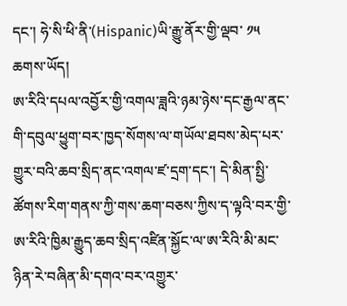དང་། ཧེ་སི་ཕི་ནི་(Hispanic)ཡི་རྒྱུ་ནོར་གྱི་ལྡབ་ ༡༥ ཆགས་ཡོད།
ཨ་རིའི་དཔལ་འབྱོར་གྱི་འགལ་ཟླའི་ཉམ་ཉེས་དང་རྒྱལ་ནང་གི་དབུལ་ཕྱུག་བར་ཁྱད་སོགས་ལ་གཡོལ་ཐབས་མེད་པར་གྱུར་བའི་ཆབ་སྲིད་ནང་འགལ་ཛ་དྲག་དང་། དེ་མིན་སྤྱི་ཚོགས་རིག་གནས་ཀྱི་གས་ཆག་བཅས་ཀྱིས་ད་ལྟའི་བར་གྱི་ཨ་རིའི་ཁྱིམ་རྒྱུད་ཆབ་སྲིད་འཛིན་སྐྱོང་ལ་ཨ་རིའི་མི་མང་ཉིན་རེ་བཞིན་མི་དགའ་བར་འགྱུར་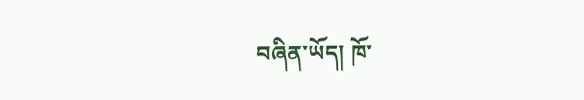བཞིན་ཡོད། ཁོ་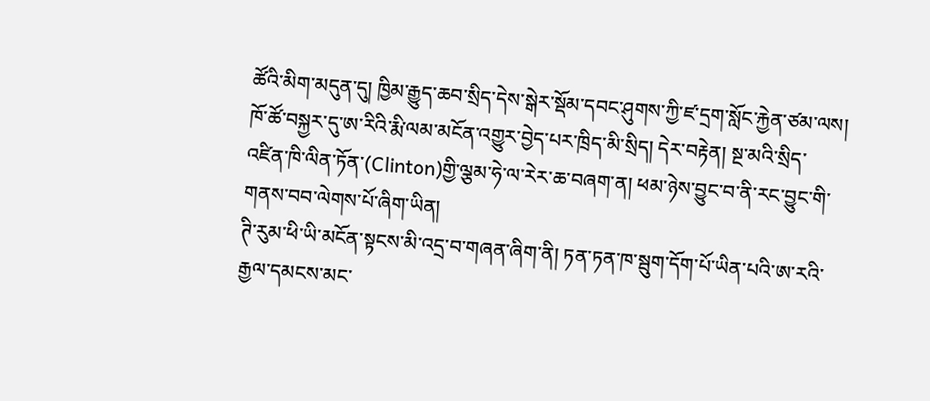ཚོའི་མིག་མདུན་དུ། ཁྱིམ་རྒྱུད་ཆབ་སྲིད་དེས་སྒེར་སྡོམ་དབང་ཤུགས་ཀྱི་ཛ་དྲག་སློང་རྐྱེན་ཙམ་ལས། ཁོ་ཚོ་བསྐྱར་དུ་ཨ་རིའི་རྨི་ལམ་མངོན་འགྱུར་བྱེད་པར་ཁྲིད་མི་སྲིད། དེར་བརྟེན། སྔ་མའི་སྲིད་འཛིན་ཁི་ལིན་ཏོན་(Clinton)གྱི་ལྕམ་ཧེ་ལ་རེར་ཆ་བཞག་ན། ཕམ་ཉེས་བྱུང་བ་ནི་རང་བྱུང་གི་གནས་བབ་ལེགས་པོ་ཞིག་ཡིན།
ཊི་རུམ་ཕི་ཡི་མངོན་སྟངས་མི་འདྲ་བ་གཞན་ཞིག་ནི། ཏན་ཏན་ཁ་སྦུག་དོག་པོ་ཡིན་པའི་ཨ་རའི་རྒྱལ་དམངས་མང་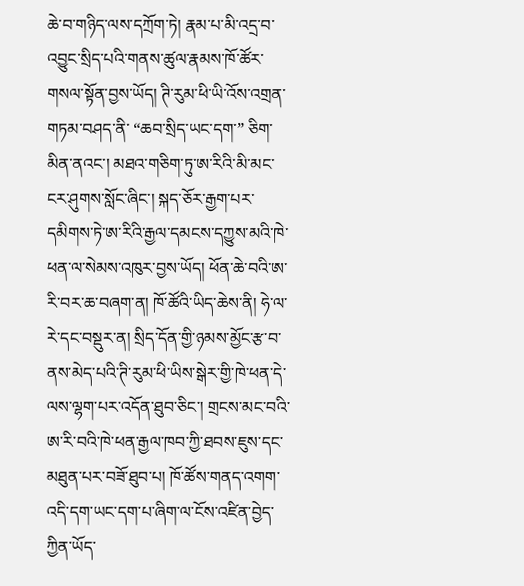ཆེ་བ་གཉིད་ལས་དཀྲོག་ཏེ། རྣམ་པ་མི་འདྲ་བ་འབྱུང་སྲིད་པའི་གནས་ཚུལ་རྣམས་ཁོ་ཚོར་གསལ་སྟོན་བྱས་ཡོད། ཊི་རུམ་ཕི་ཡི་འོས་འགྲན་གཏམ་བཤད་ནི་ “ཆབ་སྲིད་ཡང་དག་” ཅིག་མིན་ནའང་། མཐའ་གཅིག་ཏུ་ཨ་རིའི་མི་མང་ངར་ཤུགས་སློང་ཞིང་། སྐད་ཅོར་རྒྱག་པར་དམིགས་ཏེ་ཨ་རིའི་རྒྱལ་དམངས་དཀྱུས་མའི་ཁེ་ཕན་ལ་སེམས་འཁུར་བྱས་ཡོད། ཕོན་ཆེ་བའི་ཨ་རི་བར་ཆ་བཞག་ན། ཁོ་ཚོའི་ཡིད་ཆེས་ནི། ཧེ་ལ་རེ་དང་བསྡུར་ན། སྲིད་དོན་གྱི་ཉམས་མྱོང་རྩ་བ་ནས་མེད་པའི་ཊི་རུམ་ཕི་ཡིས་སྒེར་གྱི་ཁེ་ཕན་དེ་ལས་ལྷག་པར་འདོན་ཐུབ་ཅིང་། གྲངས་མང་བའི་ཨ་རི་བའི་ཁེ་ཕན་རྒྱལ་ཁབ་ཀྱི་ཐབས་ཇུས་དང་མཐུན་པར་བཟོ་ཐུབ་པ། ཁོ་ཚོས་གནད་འགག་འདི་དག་ཡང་དག་པ་ཞིག་ལ་ངོས་འཛིན་བྱེད་ཀྱིན་ཡོད་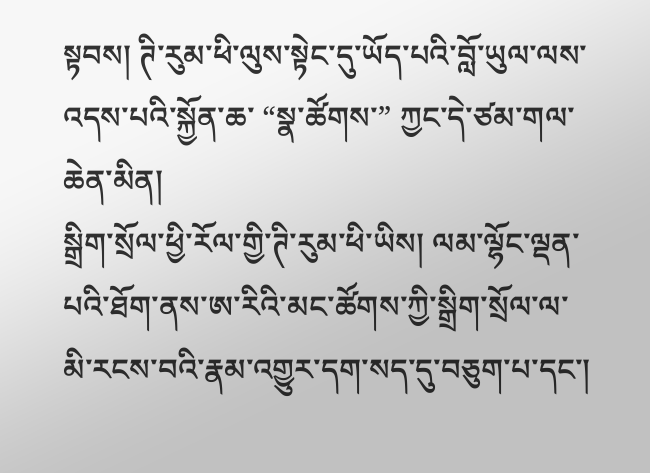སྟབས། ཊི་རུམ་ཕི་ལུས་སྟེང་དུ་ཡོད་པའི་བློ་ཡུལ་ལས་འདས་པའི་སྐྱོན་ཆ་ “སྣ་ཚོགས་” ཀྱང་དེ་ཙམ་གལ་ཆེན་མིན།
སྒྲིག་སྲོལ་ཕྱི་རོལ་གྱི་ཊི་རུམ་ཕི་ཡིས། ལམ་ལྷོང་ལྡན་པའི་ཐོག་ནས་ཨ་རིའི་མང་ཚོགས་ཀྱི་སྒྲིག་སྲོལ་ལ་མི་རངས་བའི་རྣམ་འགྱུར་དག་སད་དུ་བཅུག་པ་དང་།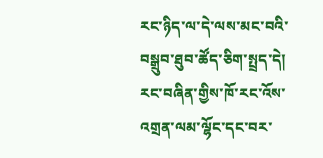རང་ཉིད་ལ་དེ་ལས་མང་བའི་བསྒྲུབ་ཐུབ་ཚོད་ཅིག་སྤྲད་དེ། རང་བཞིན་གྱིས་ཁོ་རང་འོས་འགྲན་ལམ་ལྷོང་དང་བར་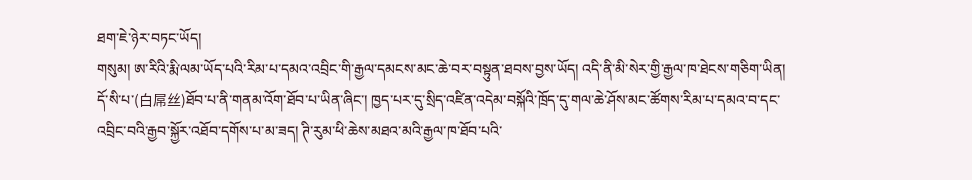ཐག་ཇེ་ཉེར་བཏང་ཡོད།
གསུམ། ཨ་རིའི་རྨི་ལམ་ཡོད་པའི་རིམ་པ་དམའ་འབྲིང་གི་རྒྱལ་དམངས་མང་ཆེ་བར་བསྟུན་ཐབས་བྱས་ཡོད། འདི་ནི་མི་སེར་གྱི་རྒྱལ་ཁ་ཐེངས་གཅིག་ཡིན།
དོ་སི་པ་(白屌丝)ཐོབ་པ་ནི་གནམ་འོག་ཐོབ་པ་ཡིན་ཞིང་། ཁྱད་པར་དུ་སྲིད་འཛིན་འདེམ་བསྐོའི་ཁྲོད་དུ་གལ་ཆེ་ཤོས་མང་ཚོགས་རིམ་པ་དམའ་བ་དང་འབྲིང་བའི་རྒྱབ་སྐྱོར་འཐོབ་དགོས་པ་མ་ཟད། ཊི་རུམ་ཕི་ཆེས་མཐའ་མའི་རྒྱལ་ཁ་ཐོབ་པའི་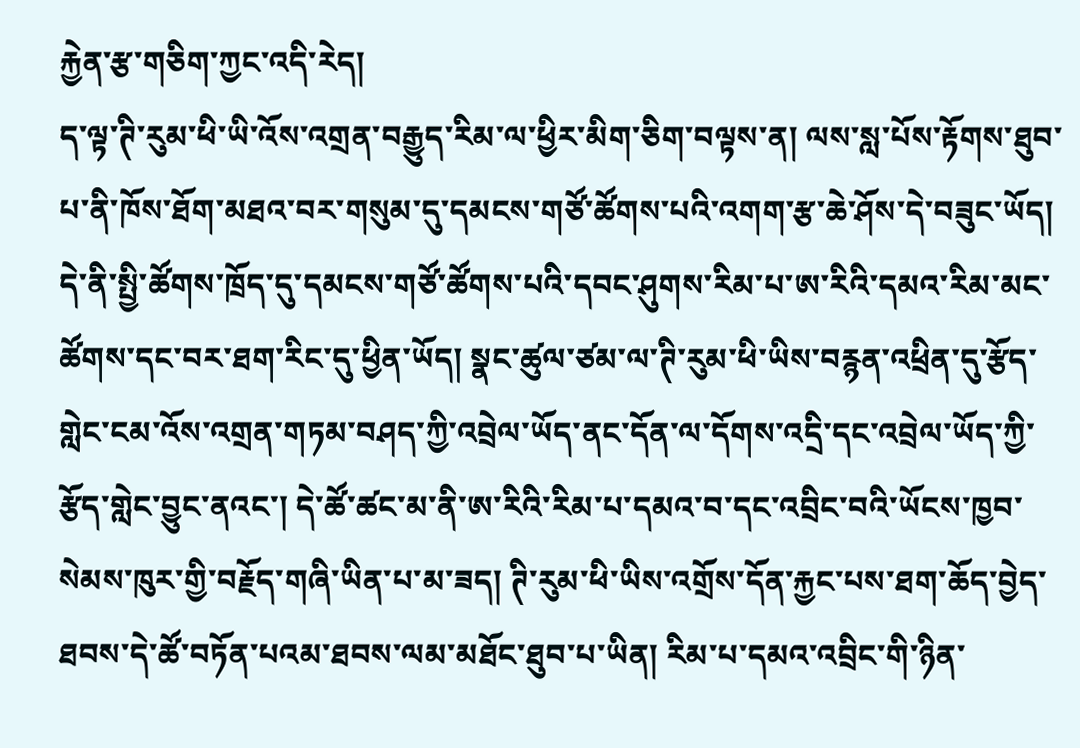རྐྱེན་རྩ་གཅིག་ཀྱང་འདི་རེད།
ད་ལྟ་ཊི་རུམ་ཕི་ཡི་འོས་འགྲན་བརྒྱུད་རིམ་ལ་ཕྱིར་མིག་ཅིག་བལྟས་ན། ལས་སླ་པོས་རྟོགས་ཐུབ་པ་ནི་ཁོས་ཐོག་མཐའ་བར་གསུམ་དུ་དམངས་གཙོ་ཚོགས་པའི་འགག་རྩ་ཆེ་ཤོས་དེ་བཟུང་ཡོད། དེ་ནི་སྤྱི་ཚོགས་ཁྲོད་དུ་དམངས་གཙོ་ཚོགས་པའི་དབང་ཤུགས་རིམ་པ་ཨ་རིའི་དམའ་རིམ་མང་ཚོགས་དང་བར་ཐག་རིང་དུ་ཕྱིན་ཡོད། སྣང་ཚུལ་ཙམ་ལ་ཊི་རུམ་ཕི་ཡིས་བརྙན་འཕྲིན་དུ་རྩོད་གླེང་ངམ་འོས་འགྲན་གཏམ་བཤད་ཀྱི་འབྲེལ་ཡོད་ནང་དོན་ལ་དོགས་འདྲི་དང་འབྲེལ་ཡོད་ཀྱི་རྩོད་གླེང་བྱུང་ནའང་། དེ་ཚོ་ཚང་མ་ནི་ཨ་རིའི་རིམ་པ་དམའ་བ་དང་འབྲིང་བའི་ཡོངས་ཁྱབ་སེམས་ཁུར་གྱི་བརྗོད་གཞི་ཡིན་པ་མ་ཟད། ཊི་རུམ་ཕི་ཡིས་འགྲོས་དོན་རྐྱང་པས་ཐག་ཆོད་བྱེད་ཐབས་དེ་ཚོ་བཏོན་པའམ་ཐབས་ལམ་མཐོང་ཐུབ་པ་ཡིན། རིམ་པ་དམའ་འབྲིང་གི་ཉིན་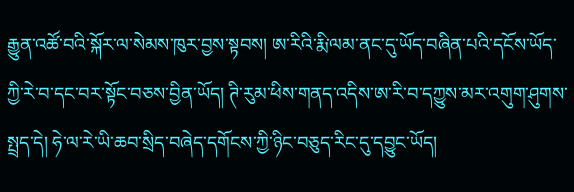རྒྱུན་འཚོ་བའི་སྐོར་ལ་སེམས་ཁུར་བྱས་སྟབས། ཨ་རིའི་རྨི་ལམ་ནང་དུ་ཡོད་བཞིན་པའི་དངོས་ཡོད་ཀྱི་རེ་བ་དང་བར་སྟོང་བཅས་བྱིན་ཡོད། ཊི་རུམ་ཕིས་གནད་འདིས་ཨ་རི་བ་དཀྱུས་མར་འགུག་ཤུགས་སྤྲད་དེ། ཧེ་ལ་རེ་ཡི་ཆབ་སྲིད་བཞེད་དགོངས་ཀྱི་ཉིང་བཅུད་རིང་དུ་དབྱུང་ཡོད།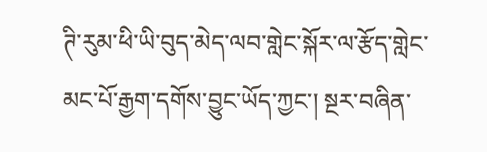ཊི་རུམ་ཕི་ཡི་བུད་མེད་ལབ་གླེང་སྐོར་ལ་རྩོད་གླེང་མང་པོ་རྒྱག་དགོས་བྱུང་ཡོད་ཀྱང་། སྔར་བཞིན་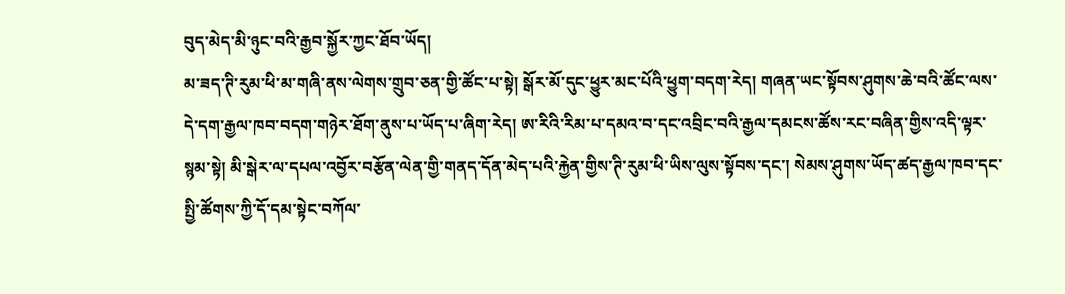བུད་མེད་མི་ཉུང་བའི་རྒྱབ་སྐྱོར་ཀྱང་ཐོབ་ཡོད།
མ་ཟད་ཊི་རུམ་ཕི་མ་གཞི་ནས་ལེགས་གྲུབ་ཅན་གྱི་ཚོང་པ་སྟེ། སྒོར་མོ་དུང་ཕྱུར་མང་པོའི་ཕྱུག་བདག་རེད། གཞན་ཡང་སྟོབས་ཤུགས་ཆེ་བའི་ཚོང་ལས་དེ་དག་རྒྱལ་ཁབ་བདག་གཉེར་ཐོག་ནུས་པ་ཡོད་པ་ཞིག་རེད། ཨ་རིའི་རིམ་པ་དམའ་བ་དང་འབྲིང་བའི་རྒྱལ་དམངས་ཚོས་རང་བཞིན་གྱིས་འདི་ལྟར་སྙམ་སྟེ། མི་སྒེར་ལ་དཔལ་འབྱོར་བརྩོན་ལེན་གྱི་གནད་དོན་མེད་པའི་རྐྱེན་གྱིས་ཊི་རུམ་ཕི་ཡིས་ལུས་སྟོབས་དང་། སེམས་ཤུགས་ཡོད་ཚད་རྒྱལ་ཁབ་དང་སྤྱི་ཚོགས་ཀྱི་དོ་དམ་སྟེང་བཀོལ་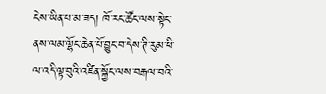ངེས་ཡིན་པ་མ་ཟད། ཁོ་རང་ཚོང་ལས་སྟེང་ནས་ལམ་ལྷོང་ཆེན་པོ་བྱུང་བ་དེས་ཊི་རུམ་ཕི་ལ་འདི་ལྟ་བུའི་འཛིན་སྐྱོང་ལས་བརྒལ་བའི་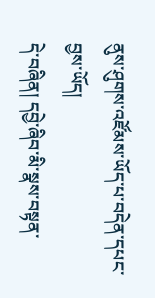ནུས་ཤུགས་འཛོམས་ཡོད་པ་བདེན་དཔང་བྱས་ཡོད།
དེ་བཞིན། དབྱེ་ཞིབ་མི་སྣས་བསྟན་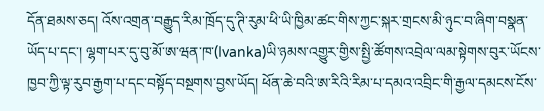དོན་ཐམས་ཅད། འོས་འགྲན་བརྒྱུད་རིམ་ཁྲོད་དུ་ཊི་རུམ་ཕི་ཡི་ཁྱིམ་ཚང་གིས་ཀྱང་སྐར་གྲངས་མི་ཉུང་བ་ཞིག་བསྣན་ཡོད་པ་དང་། ལྷག་པར་དུ་བུ་མོ་ཨ་ཝན་ཁ་(Ivanka)ཡི་ཉམས་འགྱུར་གྱིས་སྤྱི་ཚོགས་འབྲེལ་ལམ་སྟེགས་བུར་ཡོངས་ཁྱབ་ཀྱི་ལྟ་རུབ་རྒྱག་པ་དང་བསྟོད་བསྔགས་བྱས་ཡོད། ཕོན་ཆེ་བའི་ཨ་རིའི་རིམ་པ་དམའ་འབྲིང་གི་རྒྱལ་དམངས་ངོས་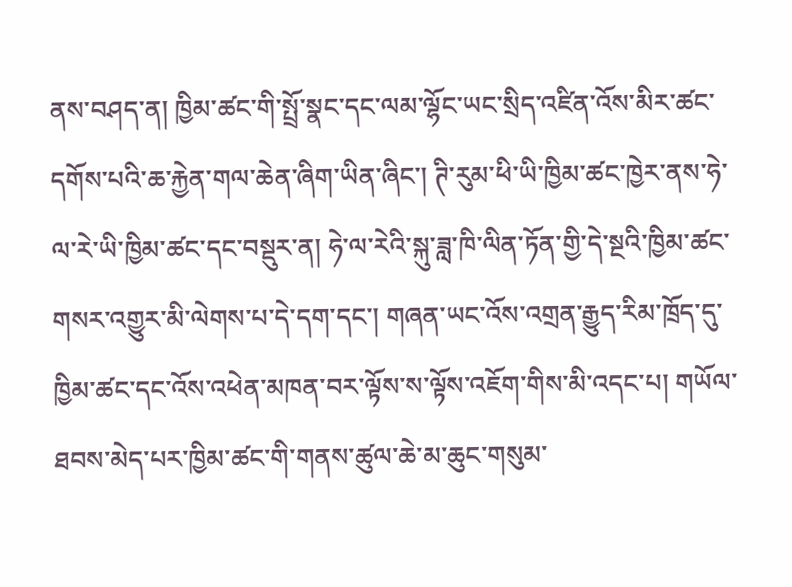ནས་བཤད་ན། ཁྱིམ་ཚང་གི་སྤྲོ་སྣང་དང་ལམ་ལྷོང་ཡང་སྲིད་འཛིན་འོས་མིར་ཚང་དགོས་པའི་ཆ་རྐྱེན་གལ་ཆེན་ཞིག་ཡིན་ཞིང་། ཊི་རུམ་ཕི་ཡི་ཁྱིམ་ཚང་ཁྱེར་ནས་ཧེ་ལ་རེ་ཡི་ཁྱིམ་ཚང་དང་བསྡུར་ན། ཧེ་ལ་རེའི་སྐུ་ཟླ་ཁི་ལིན་ཏོན་གྱི་དེ་སྔའི་ཁྱིམ་ཚང་གསར་འགྱུར་མི་ལེགས་པ་དེ་དག་དང་། གཞན་ཡང་འོས་འགྲན་རྒྱུད་རིམ་ཁྲོད་དུ་ཁྱིམ་ཚང་དང་འོས་འཕེན་མཁན་བར་ལྟོས་ས་ལྟོས་འཇོག་གིས་མི་འདང་པ། གཡོལ་ཐབས་མེད་པར་ཁྱིམ་ཚང་གི་གནས་ཚུལ་ཆེ་མ་ཆུང་གསུམ་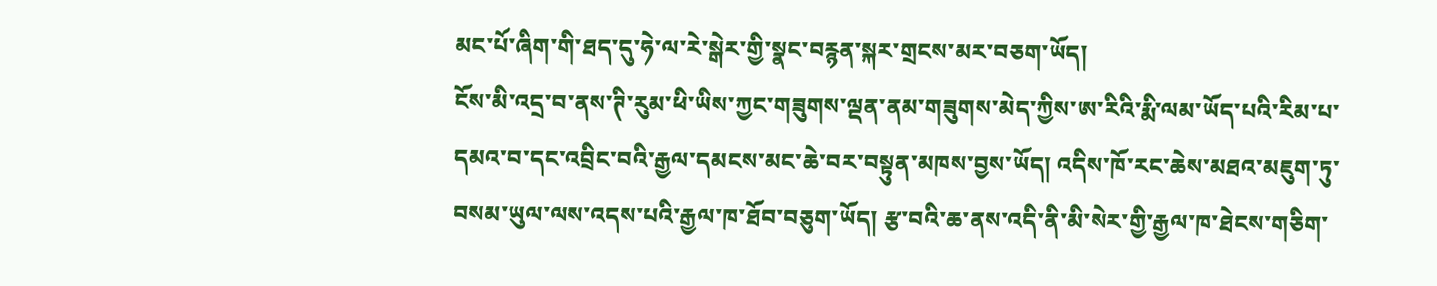མང་པོ་ཞིག་གི་ཐད་དུ་ཧེ་ལ་རེ་སྒེར་གྱི་སྣང་བརྙན་སྐར་གྲངས་མར་བཅག་ཡོད།
ངོས་མི་འདྲ་བ་ནས་ཊི་རུམ་ཕི་ཡིས་ཀྱང་གཟུགས་ལྡན་ནམ་གཟུགས་མེད་ཀྱིས་ཨ་རིའི་རྨི་ལམ་ཡོད་པའི་རིམ་པ་དམའ་བ་དང་འབྲིང་བའི་རྒྱལ་དམངས་མང་ཆེ་བར་བསྟུན་མཁས་བྱས་ཡོད། འདིས་ཁོ་རང་ཆེས་མཐའ་མཇུག་ཏུ་བསམ་ཡུལ་ལས་འདས་པའི་རྒྱལ་ཁ་ཐོབ་བཅུག་ཡོད། རྩ་བའི་ཆ་ནས་འདི་ནི་མི་སེར་གྱི་རྒྱལ་ཁ་ཐེངས་གཅིག་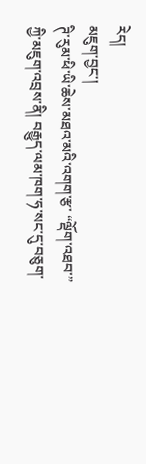རེད།
མཇུག་བྱང་།
ཊི་རུམ་ཕི་ཡི་ཆེས་མཐའ་མའི་འགག་རྩ་ “ལྡོག་འཐབ་” ཀྱི་མཇུག་འབྲས་ནི། བརྒྱུད་ལམ་ཁག་ཧ་སང་དུ་བཅུག་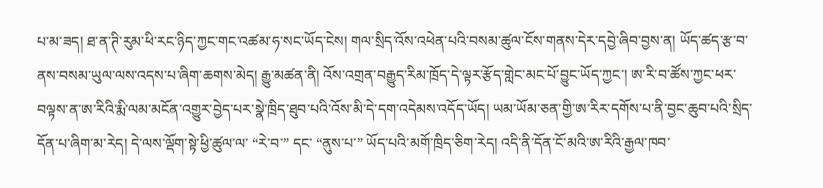པ་མ་ཟད། ཐ་ན་ཊི་རུམ་ཕི་རང་ཉིད་ཀྱང་གང་འཚམ་ཧ་སང་ཡོད་ངེས། གལ་སྲིད་འོས་འཕེན་པའི་བསམ་ཚུལ་ངོས་གནས་དེར་དབྱེ་ཞིབ་བྱས་ན། ཡོད་ཚད་རྩ་བ་ནས་བསམ་ཡུལ་ལས་འདས་པ་ཞིག་ཆགས་མེད། རྒྱུ་མཚན་ནི། འོས་འགྲན་བརྒྱུད་རིམ་ཁྲོད་དེ་ལྟར་རྩོད་གླེང་མང་པོ་བྱུང་ཡོད་ཀྱང་། ཨ་རི་བ་ཚོས་ཀྱང་ཕར་བལྟས་ན་ཨ་རིའི་རྨི་ལམ་མངོན་འགྱུར་བྱེད་པར་སྣེ་ཁྲིད་ཐུབ་པའི་འོས་མི་དེ་དག་འདེམས་འདོད་ཡོད། ཡམ་ཡོམ་ཅན་གྱི་ཨ་རིར་དགོས་པ་ནི་བྱང་ཆུབ་པའི་སྲིད་དོན་པ་ཞིག་མ་རེད། དེ་ལས་ལྡོག་སྟེ་ཕྱི་ཚུལ་ལ་ “རེ་བ་” དང་ “ནུས་པ་” ཡོད་པའི་མགོ་ཁྲིད་ཅིག་རེད། འདི་ནི་དོན་ངོ་མའི་ཨ་རིའི་རྒྱལ་ཁབ་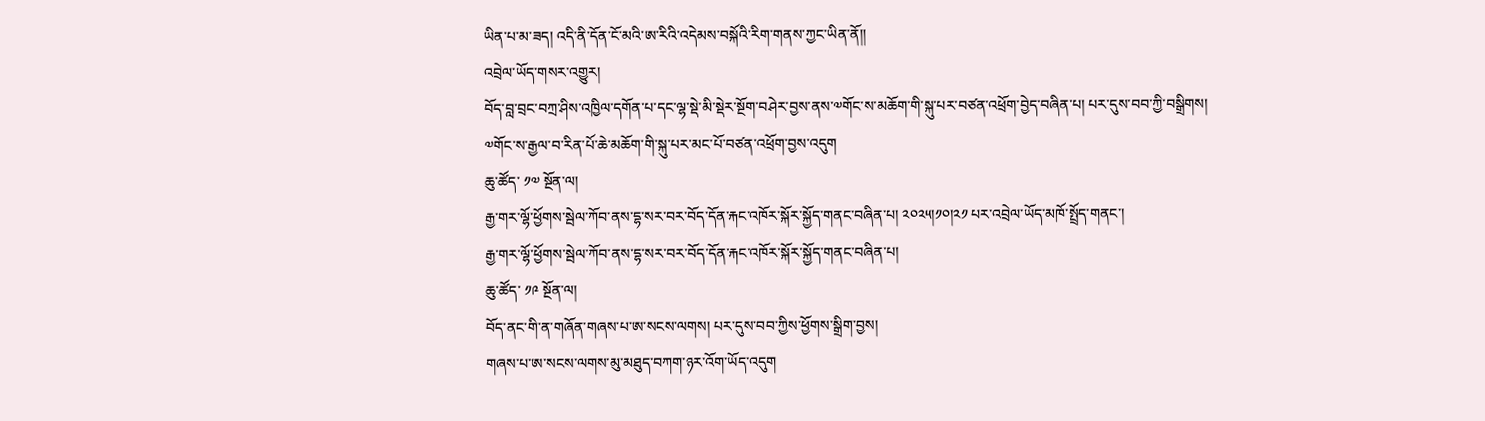ཡིན་པ་མ་ཟད། འདི་ནི་དོན་ངོ་མའི་ཨ་རིའི་འདེམས་བསྐོའི་རིག་གནས་ཀྱང་ཡིན་ནོ།།
འབྲེལ་ཡོད་གསར་འགྱུར།
བོད་བླ་བྲང་བཀྲ་ཤིས་འཁྱིལ་དགོན་པ་དང་ལྷ་སྡེ་མི་སྡེར་སྔོག་བཤེར་བྱས་ནས་༧གོང་ས་མཆོག་གི་སྐུ་པར་བཙན་འཕྲོག་བྱེད་བཞིན་པ། པར་དུས་བབ་ཀྱི་བསྒྲིགས།
༧གོང་ས་རྒྱལ་བ་རིན་པོ་ཆེ་མཆོག་གི་སྐུ་པར་མང་པོ་བཙན་འཕྲོག་བྱས་འདུག
ཆུ་ཚོད་ ༡༧ སྔོན་ལ།
རྒྱ་གར་ལྷོ་ཕྱོགས་སྦེལ་ཀོབ་ནས་དྷ་སར་བར་བོད་དོན་རྐང་འཁོར་སྐོར་སྐྱོད་གནང་བཞིན་པ། ༢༠༢༥།༡༠།༢༡ པར་འབྲེལ་ཡོད་མཁོ་སྤྲོད་གནང་།
རྒྱ་གར་ལྷོ་ཕྱོགས་སྦེལ་ཀོབ་ནས་དྷ་སར་བར་བོད་དོན་རྐང་འཁོར་སྐོར་སྐྱོད་གནང་བཞིན་པ།
ཆུ་ཚོད་ ༡༩ སྔོན་ལ།
བོད་ནང་གི་ན་གཞོན་གཞས་པ་ཨ་སངས་ལགས། པར་དུས་བབ་ཀྱིས་ཕྱོགས་སྒྲིག་བྱས།
གཞས་པ་ཨ་སངས་ལགས་མུ་མཐུད་བཀག་ཉར་འོག་ཡོད་འདུག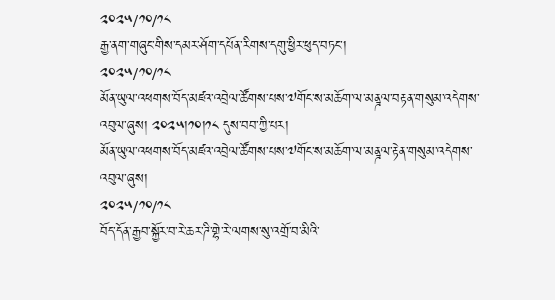༢༠༢༥/༡༠/༡༨
རྒྱ་ནག་གཞུང་གིས་དམར་ཤོག་དཔོན་རིགས་དགུ་ཕྱིར་ཕུད་བཏང་།
༢༠༢༥/༡༠/༡༨
མོན་ཡུལ་འཕགས་བོད་མཛའ་འབྲེལ་ཚོགས་པས་༧གོང་ས་མཆོག་ལ་མནྜལ་བརྟན་གསུམ་འདེགས་འབུལ་ཞུས། ༢༠༢༥།༡༠།༡༨ དུས་བབ་ཀྱི་པར།
མོན་ཡུལ་འཕགས་བོད་མཛའ་འབྲེལ་ཚོགས་པས་༧གོང་ས་མཆོག་ལ་མནྜལ་རྟེན་གསུམ་འདེགས་འབུལ་ཞུས།
༢༠༢༥/༡༠/༡༨
བོད་དོན་རྒྱབ་སྐྱོར་བ་རེ་ཆར་ཌི་གྷེ་རེ་ལགས་སུ་འགྲོ་བ་མིའི་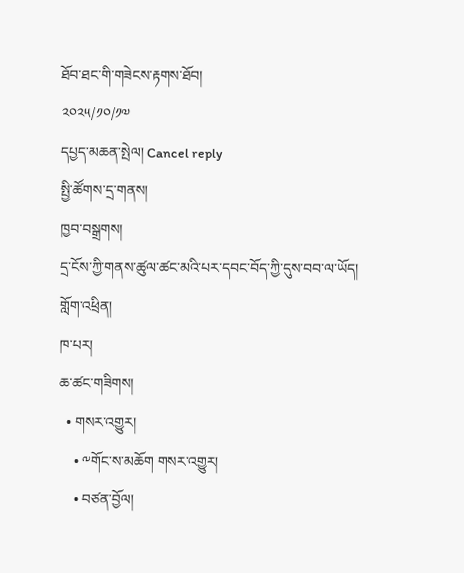ཐོབ་ཐང་གི་གཟེངས་རྟགས་ཐོབ།
༢༠༢༥/༡༠/༡༧
དཔྱད་མཆན་སྤེལ། Cancel reply
སྤྱི་ཚོགས་དྲ་གནས།
ཁྱབ་བསྒྲགས།
དྲ་ངོས་ཀྱི་གནས་ཚུལ་ཚང་མའི་པར་དབང་བོད་ཀྱི་དུས་བབ་ལ་ཡོད།
གློག་འཕྲིན།
ཁ་པར།
ཆ་ཚང་གཟིགས།
  • གསར་འགྱུར།
    • ༸གོང་ས་མཆོག གསར་འགྱུར།
    • བཙན་བྱོལ།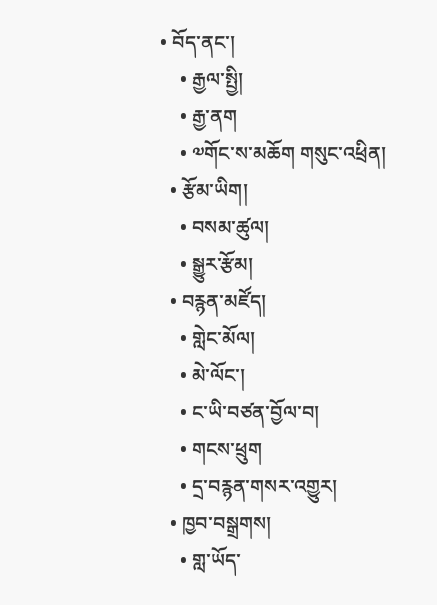• བོད་ནང་།
    • རྒྱལ་སྤྱི།
    • རྒྱ་ནག
    • ༧གོང་ས་མཆོག གསུང་འཕྲིན།
  • རྩོམ་ཡིག།
    • བསམ་ཚུལ།
    • སྒྱུར་རྩོམ།
  • བརྙན་མཛོད།
    • གླེང་མོལ།
    • མེ་ལོང་།
    • ང་ཡི་བཙན་བྱོལ་བ།
    • གངས་ཕྲུག
    • དྲ་བརྙན་གསར་འགྱུར།
  • ཁྱབ་བསྒྲགས།
    • གླ་ཡོད་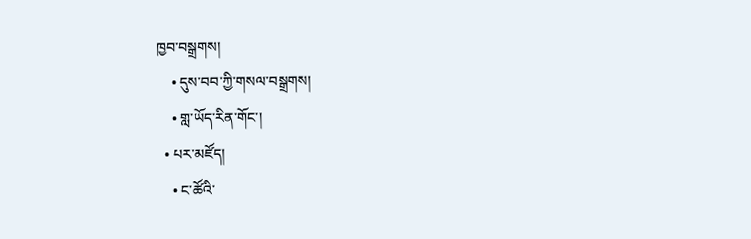ཁྱབ་བསྒྲགས།
    • དུས་བབ་ཀྱི་གསལ་བསྒྲགས།
    • གླ་ཡོད་རིན་གོང་།
  • པར་མཛོད།
    • ང་ཚོའི་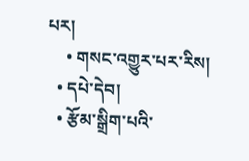པར།
    • གསང་འགྱུར་པར་རིས།
  • དཔེ་དེབ།
  • རྩོམ་སྒྲིག་པའི་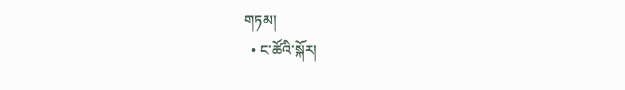གཏམ།
  • ང་ཚོའི་སྐོར།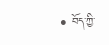• བོད་ཀྱི་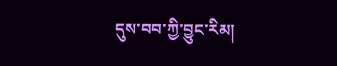དུས་བབ་ཀྱི་བྱུང་རིམ།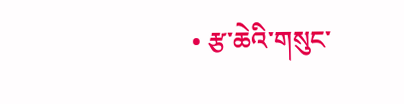• རྩ་ཆེའི་གསུང་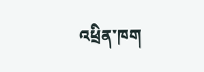འཕྲིན་ཁག